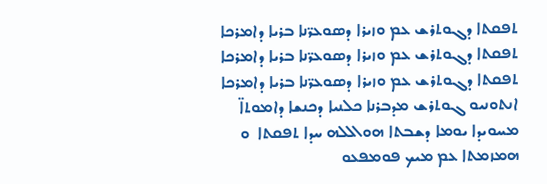ܬܦܩܬܐ ܕܓܘܬܪܫ ܥܡ ܘܙܝܪܐ ܕܣܘܥܪ̈ܢܐ ܒܪܝܐ ܕܐܡܪܟܐ
ܬܦܩܬܐ ܕܓܘܬܪܫ ܥܡ ܘܙܝܪܐ ܕܣܘܥܪ̈ܢܐ ܒܪܝܐ ܕܐܡܪܟܐ
ܬܦܩܬܐ ܕܓܘܬܪܫ ܥܡ ܘܙܝܪܐ ܕܣܘܥܪ̈ܢܐ ܒܪܝܐ ܕܐܡܪܟܐ
ܐܢܬܘܢܝܘ ܓܘܬܪܫ ܡܕܒܪܢܐ ܟܠܢܝܐ ܕܟܢܫܐ ܕܐܡܘܬܐ̈ ܡܚܘܝܕܐ ܝܘܡܐ ܕܫܒܬܐ ܗܘܐܠܠܗ ܚܕܐ ܬܦܩܬܐ  ܘ ܗܡܙܡܬܐ ܥܡ ܡܝܟ ܦܘܡܦܥܘ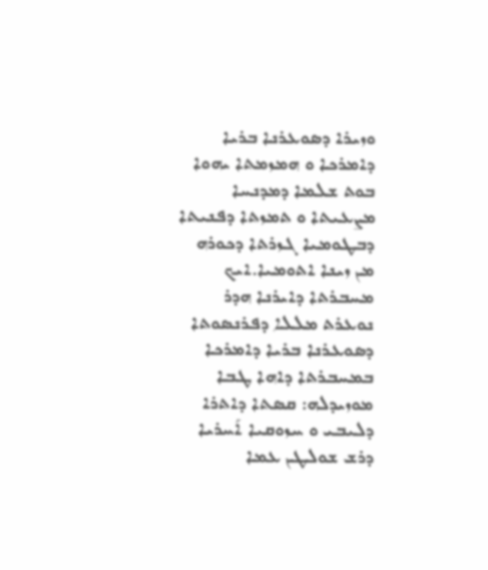ܘܙܝܪܐ ܕܣܘܥܪܢܐ ܒܪܝܐ ܕܐܡܪܟܐ ܘ ܗܡܙܡܬܐ ܝܗܘܐ ܒܘܬ ܫܠܡܐ ܕܡܕܢܚܐ ܡܨܥܝܬܐ ܘ ܬܡܙܬܐ ܕܦܢܝܬܐ ܕܒܛܘܡܝܐ ܓܙܪܬܐ ܕܟܘܪܗ ܡܢ ܙܝܢܐ ܐܬܘܡܝܐ.ܐܝܟ ܡܚܒܪܬܐ ܕܐܝܪܢܐ ܗܕܪ ܢܘܥܪܬ ܡܠܠܐ ܕܦܪܢܣܘܬܐ ܕܣܘܥܪܢܐ ܒܪܝܐ ܕܐܡܪܟܐ ܒܡܚܒܪܬܐ ܕܐܗܐ ܛܒܐ ܡܘܙܝܕܠܗ: ܩܣܬܐ ܕܐܬܪܐ ܕܠܝܒܝ ܘ ܚܙܘܩܝܐ ܐܰܚܪܝܐ ܕܪܫ ܫܘܠܛܢ ܥܡܐ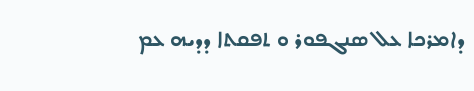ܕܐܡܪܟܐ ܥܠ ܣܢܓܦܘܪ ܘ ܬܦܩܬܐ ܕܕܝܗ ܥܡ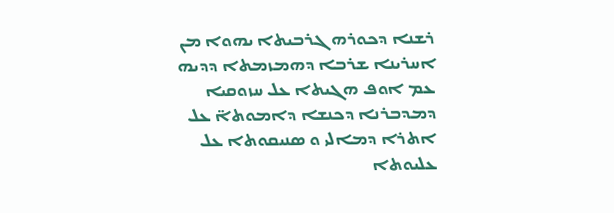ܪܫܢܐ ܕܟܘܪܗ ܓܪܒܝܬܐ ܝܗܘܐ ܡܢ ܐܚܪܝܢܐ ܫܪܒܐ ܕܗܡܙܡܬܐ ܕܕܝܗ ܥܡ ܐܘܦ ܗܓܝܬܐ ܥܠ ܚܙܘܩܝܐ ܕܡܕܒܪܢܐ ܕܟܢܫܐ ܕܐܡܘܬܐ̈ ܥܠ ܐܬܪܐ ܕܡܐܠܝ ܘ ܣܢܝܩܘܬܐ ܥܠ ܥܠܝܘܬܐ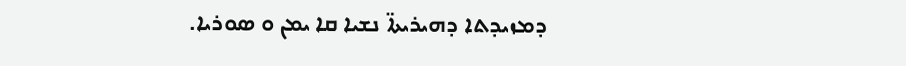ܕܡܙܝܕܬܐ ܕܗܝܪܝܬܐ̈ ܢܫܝܐ ܩܐ ܝܡܢ ܘ ܣܘܪܝܐ.